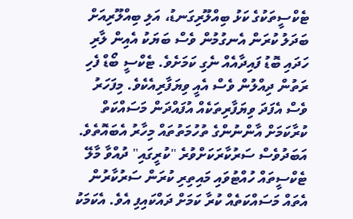ޓެކްސީތަކުގެ ކަޅު ބިއްލޫރިގަނޑު، އަލި ބިއްލޫރިއަށް ބަދަލު ކުރަން އެނގުމުން ވެސް ބަޔަކު އެއިން ލާރި ހަދައި ބޮޑު ފައިދާއެއް ނެގި ކަމަށެވެ. ޓެކްސީ ބޯޑް ފެހި ރަތުން ދިއްލުން ވެސް އެއީ ވިޔަފާރިއެކެވެ. މިފަހަރު ވެސް އެފަދަ ވިޔަފާރިތަކެއް އުފައްދަން މަސައްކަތް ކުރާކަމަށް އާންނުންގެ ތުހުމަތުތައް މިހާރު އެބައޮތެވެ.
އަބަދުވެސް ސަރުކާރަކަށްވުރެ "ކުރީގައި" ދުއްވާ މާލޭ ޓެކްސީތައް ހުއްޓުވައި މައިތިރި ކުރަން ސަރުކާރުން އެތައް މަސައްކަތެއް ކުރާ ކަމަށް ދައްކައިފި އެވެ. އެކަމަކު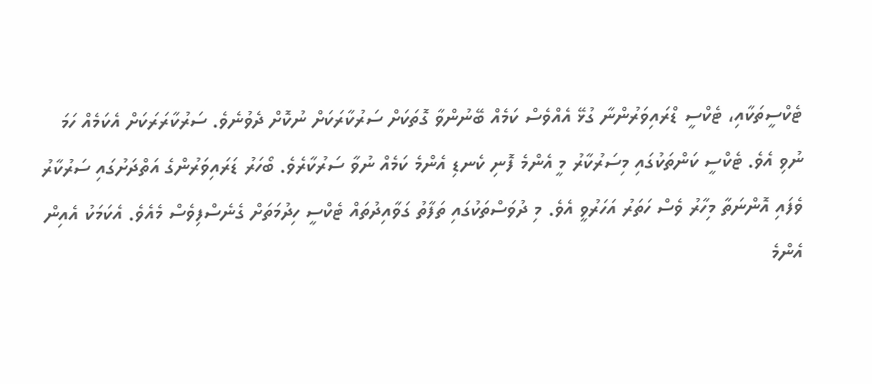ޓެކްސީތަކާއި، ޓެކްސީ ޑްރައިވަރުންނާ ގުޅޭ އެއްވެސް ކަމެއް ބޭނުންވާ ގޮތަކަށް ސަރުކާރަކަށް ނުކޮށް ދެވުނެވެ. ސަރުކާރަރަކަށް އެކަމެއް ހަމަ ނުވި އެވެ. ޓެކްސީ ކަންތަކުގައި މިސަރުކާރު މީ އެންމެ ފޮނި ކެނޑި އެންމެ ކަމެއް ނުވާ ސަރުކާރެވެ. ބޯހަރު ޑަރައިވަރުންގެ އަތްދަށުގައި ސަރުކާރު ވެފައި އޮންނަތާ މިހާރު ވެސް ހަތަރު އަހަރުވީ އެވެ. މި ދުވަސްތަކުގައި ތަފާތު ގަވާއިދުތައް ޓެކްސީ ހިދުމަތަށް ގެނެސްފިވެސް މެއެވެ. އެކަމަކު އެއިން އެންމެ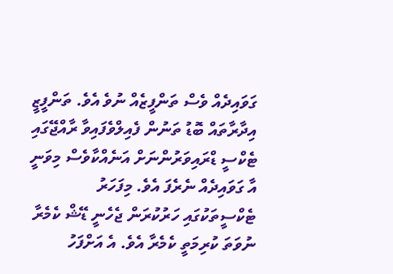ގަވައިދެއް ވެސް ތަންފީޒެއް ނުވެ އެވެ. ތަންފީޒީ އިދާރާތައް ބޮޑު ތަނުން ފެއިލްވެފައިވާ ރާއްޖޭގައި ޓެކްސީ ޑްރައިވަރުންނަށް އަނެއްކާވެސް މިވަނީ އާ ގަވައިދެއް ނެރެފަ އެވެ. މިފަހަރު ޓެކްސީތަކުގައި ހަރުކުރަން ޖެހެނީ ޑޭޝް ކެމެރާ ނުވަތަ ކުރިމަތީ ކެމެރާ އެވެ. އެ އަށްފަހު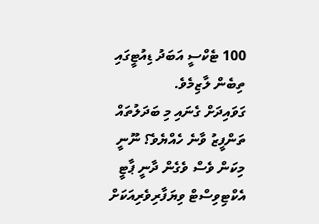100 ޓެކްސީ އަބަދު ޑިއުޓީގައި ތިބެން ލާޒިމެވެ.
ގަވައިދަށް ގެނައި މި ބަދަލުތައް ތަންފީޒު ވާނެ ހެއްޔެވެ؟ ނޫނީ މިކަން ވެސް ވެގެން ދާނީ ޕާޓީ އެކްޓިވިސްޓް ވިޔަފާރިވެރިއަކަށް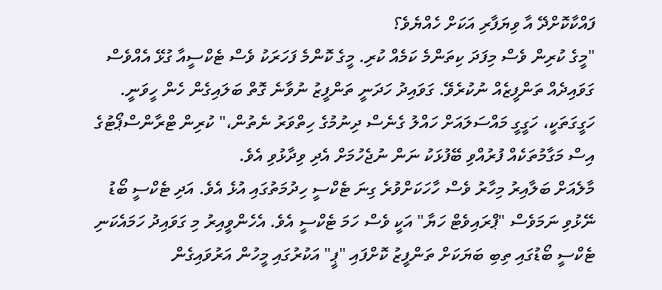ފައްކާކޮށްދޭ އާ ވިޔަފާރި އަކަށް ހެއްޔެވެ؟
"މީގެ ކުރިން ވެސް މިފަދަ ކިތަންމެ ކަމެއް ކުރި. މީގެ ކޮންމެ ފަހަރަކު ވެސް ޓެކްސީއާ ގުޅޭ އެއްވެސް ގަވައިދެއް ތަންފީޒެއް ނުކުރެވޭ. ގަވައިދު ހަދަނީ ތަންފީޒު ނުވާނެ ގޮތް ބަލައިގެން ހެން ހީވަނީ. ހަގީގަތަކީ، ހަގީގީ މައްސަލައަށް ހައްލު ގެނެސް ދިނުމުގެ ހިތްވަރު ނެތުން،" ކުރިން ޓްރާންސްޕޯޓުގެ އިސް މަގާމުތަކެއް ފުރުއްވި ބޭފުޅަކު ނަން ނުޖެހުމަށް އެދި ވިދާޅުވި އެވެ.
މާލެއަށް ބަލާއިރު މިހާރު ވެސް ހާހަކަށްވުރެ ގިނަ ޓެކްސީ ހިދުމަތުގައި އުޅެ އެވެ. އަދި ޓެކްސީ ބޯޑު ނޭޅުވި ނަމަވެސް "ޕްރައިވެޓް ހަޔާ" އަކީ ވެސް ހަމަ ޓެކްސީ އެވެ. އެހެންވީއިރު މި ގަވައިދު ހަމައެކަނި ޓެކްސީ ބޯޑުގައި ތިބި ބަޔަކަށް ތަންފީޒު ކޮށްފައި "ޕީ" އަކުރުގައި މީހުން އަރުވައިގެން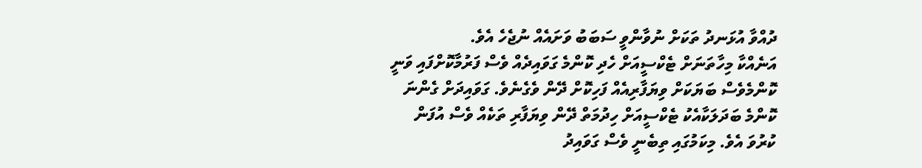ދުއްވާ އުޅަނދު ތަކަށް ނުވާންވީ ސަބަބު ވަށައެއް ނުޖެހެ އެވެ.
އަނެއްކާ މިހާތަނަށް ޓެކްސީއަށް ހެދި ކޮންމެ ގަވައިދެއް ވެސް ފަރުމާކޮށްފައި ވަނީ ކޮންމެވެސް ބަޔަކަށް ވިޔަފާރިއެއް ފަހިކޮށް ދޭން ވެގެނެވެ. ގަވައިދަށް ގެންނަ ކޮންމެ ބަދަލަކާއެކު ޓެކްސީއަށް ހިދުމަތް ދޭން ވިޔަފާރި ތަކެއް ވެސް އުފަން ކުރުވަ އެވެ. މިކަމުގައި ތިބެނީ ވެސް ގަވައިދު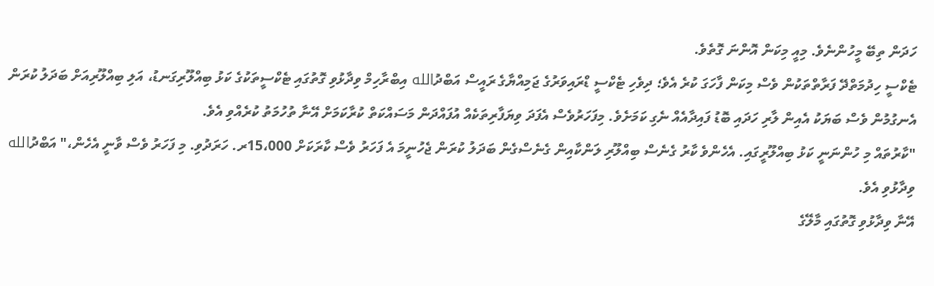ހަދަން ތިބޭ މީހުންނެވެ. މިއީ މިކަން އޮންނަ ގޮތެވެ.
ޓެކްސީ ހިދުމަތްދޭ ފަރާތްތަކުން ވެސް މިކަން ފާހަގަ ކުރެ އެވެ؛ ދިވެހި ޓެކްސީ ޑްރައިވަރުގެ ޖަމިއްޔާގެ ރައީސް އަބްދުالله އިބްރާހިމް ވިދާޅުވި ގޮތުގައި ޓެކްސީތަކުގެ ކަޅު ބިއްލޫރިގަނޑު، އަލި ބިއްލޫރިއަށް ބަދަލު ކުރަން އެނގުމުން ވެސް ބަޔަކު އެއިން ލާރި ހަދައި ބޮޑު ފައިދާއެއް ނެގި ކަމަށެވެ. މިފަހަރުވެސް އެފަދަ ވިޔަފާރިތަކެއް އުފައްދަން މަސައްކަތް ކުރާކަމަށް އޭނާ ތުހުމަތު ކުރެއްވި އެވެ.
"ކާރުތައް މި ހުންނަނީ ކަޅު ބިއްލޫރީގައި. އެހެންވެ ކާރު ގެނެސް ބިއްލޫރި ލަންކާއިން ގެނެސްގެން ބަދަލު ކުރަން ޖެހުނީމަ އެ ފަހަރު ވެސް ކާރަކަށް 15،000ރ. ހަރަދުވި. މި ފަހަރު ވެސް ވާނީ އެހެން،" އަބްދުالله ވިދާޅުވި އެވެ.
އޭނާ ވިދާޅުވި ގޮތުގައި މާލޭގެ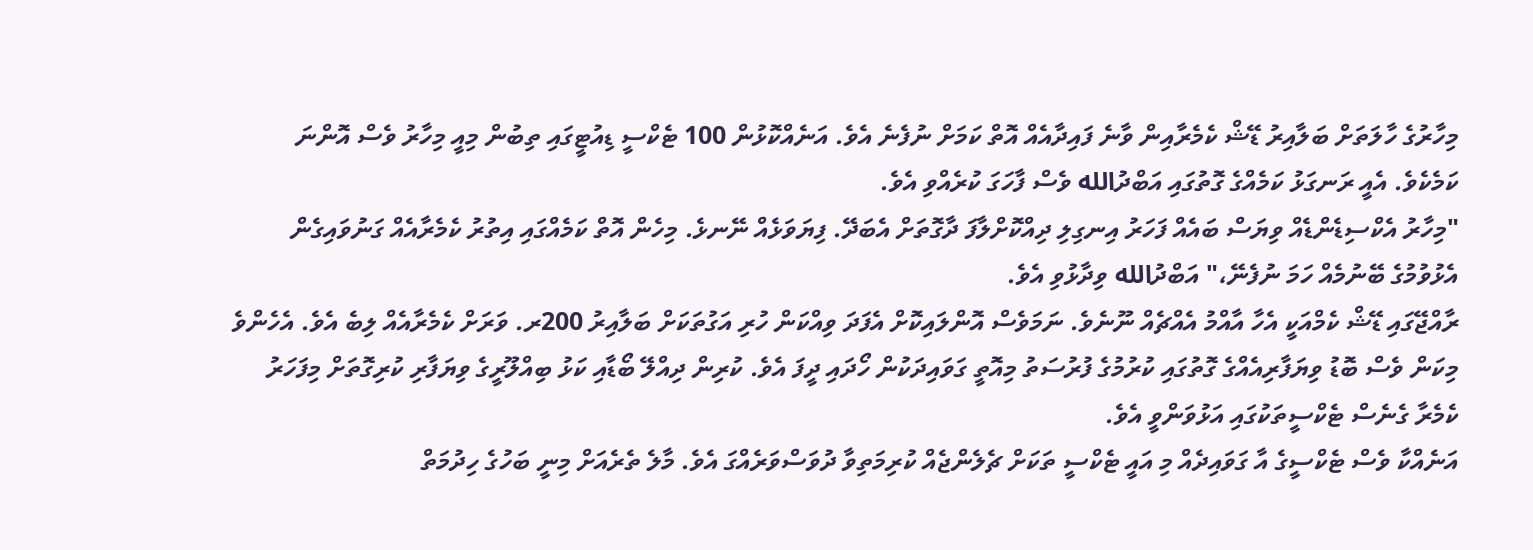މިހާރުގެ ހާލަތަށް ބަލާއިރު ޑޭޝް ކެމެރާއިން ވާނެ ފައިދާއެއް އޮތް ކަމަށް ނުފެނެ އެވެ. އަނެއްކޮޅުން 100 ޓެކްސީ ޑިއުޓީގައި ތިބުން މިއީ މިހާރު ވެސް އޮންނަ ކަމެކެވެ. އެއީ ރަނގަޅު ކަމެއްގެ ގޮތުގައި އަބްދުالله ވެސް ފާހަގަ ކުރެއްވި އެވެ.
"މިހާރު އެކްސިޑެންޑެއް ވިޔަސް ބައެއް ފަހަރު އިނގިލި ދިއްކޮށްލާފަ ދާގޮތަށް އެބަދޭ. ފިޔަވަޅެއް ނޭނޅެ. މިހެން އޮތް ކަމެއްގައި އިތުރު ކެމެރާއެއް ގަނުވައިގެން އެޅުވުމުގެ ބޭނުމެއް ހަމަ ނުފެނޭ،" އަބްދުالله ވިދާޅުވި އެވެ.
ރާއްޖޭގައި ޑޭޝް ކެމްއަކީ އެހާ އާއްމު އެއްޗެއް ނޫނެވެ. ނަމަވެސް އޮންލައިކޮށް އެފަދަ ވިއްކަން ހުރި އަގުތަކަށް ބަލާއިރު 200ރ. ވަރަށް ކެމެރާއެއް ލިބެ އެވެ. އެހެންވެ މިކަން ވެސް ބޮޑު ވިޔަފާރިއެއްގެ ގޮތުގައި ކުރުމުގެ ފުރުސަތު މިއޮތީ ގަވައިދަކުން ހޯދައި ދީފަ އެވެ. ކުރިން ދިއްލޭ ބޯޑާއި ކަޅު ބިއްލޫރީގެ ވިޔަފާރި ކުރިގޮތަށް މިފަހަރު ކެމެރާ ގެނެސް ޓެކްސީތަކުގައި އަޅުވަންވީ އެވެ.
އަނެއްކާ ވެސް ޓެކްސީގެ އާ ގަވައިދެއް މި އައީ ޓެކްސީ ތަކަށް ޗެލެންޖެއް ކުރިމަތިވާ ދުވަސްވަރެއްގަ އެވެ. މާލެ ތެރެއަށް މިނީ ބަހުގެ ހިދުމަތް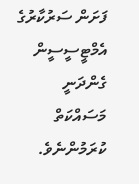ފަށަން ސަރުކާރުގެ އެމްޓީސީސީން ގެންދަނީ މަސައްކަތް ކުރަމުންނެވެ.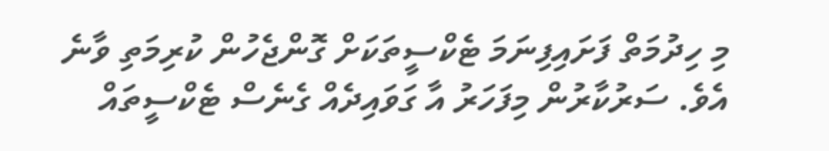މި ހިދުމަތް ފަށައިފިނަމަ ޓެކްސީތަކަށް ގޮންޖެހުން ކުރިމަތި ވާނެ އެވެ. ސަރުކާރުން މިފަހަރު އާ ގަވައިދެއް ގެނެސް ޓެކްސީތައް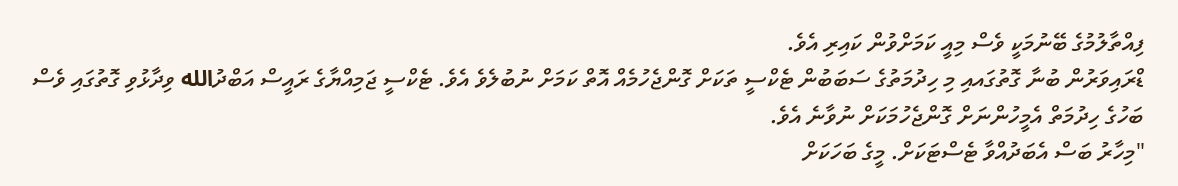ފިއްތާލުމުގެ ބޭނުމަކީ ވެސް މިއީ ކަމަށްވުން ކައިރި އެވެ.
ޑްރައިވަރުން ބުނާ ގޮތުގައއި މި ހިދުމަތުގެ ސަބަބުން ޓެކްސީ ތަކަށް ގޮންޖެހުމެއް އޮތް ކަމަށް ނުބުލެވެ އެވެ. ޓެކްސީ ޖަމިއްޔާގެ ރައީސް އަބްދުالله ވިދާޅުވި ގޮތުގައި ވެސް ބަހުގެ ހިދުމަތް އެމީހުންނަށް ގޮންޖެހުމަކަށް ނުވާނެ އެވެ.
"މިހާރު ބަސް އެބަދުއްވާ ޓެސްޓަކަށް. މީގެ ބަހަކަށް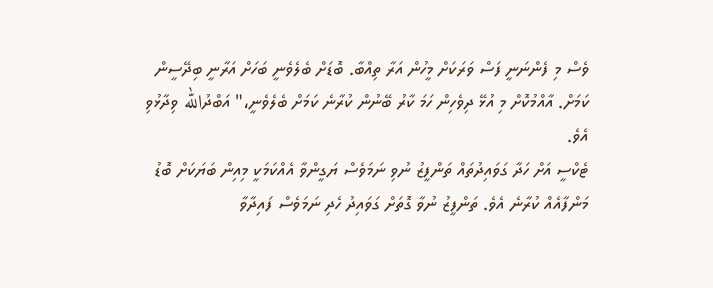ވެސް މި ފެންނަނީ ފަސް ވަރަކަށް މީހުން އަރާ ތިއްބާ. ބޮޑަށް ބެލެވެނީ ބަހަށް އަރާނީ ބިދޭސީން ކަމަށް. އާއްމުކޮށް މި އުޅޭ ދިވެހިން ހަމަ ކާރު ބޭނުން ކުރާނެ ކަމަށް ބެލެވެނީ،" އަބްދުالله ވިދާޅުވި އެވެ.
ޓެކްސީ އަށް ހަދާ ގަވައިދުތައް ތަންފީޒު ނުވި ނަމަވެސް ޔަގީންވާ އެއްކަމަކީ މިއިން ބަޔަކަށް ބޮޑު މަންފާއެއް ކުރާނެ އެވެ. ތަންފީޒު ނުވާ ގޮތަށް ގަވައިދު ހެދި ނަމަވެސް ފައިދާވާ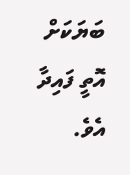ބަޔަކަށް އޮތީ ފައިދާ އެވެ.